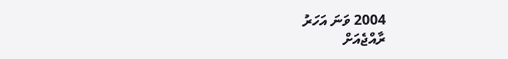2004 ވަނަ އަހަރު
ރާއްޖެއަށް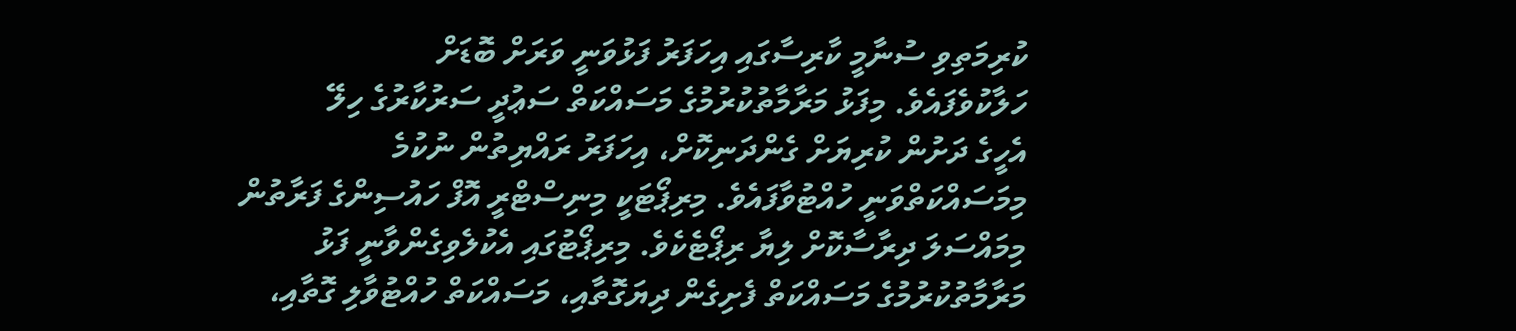ކުރިމަތިވި ސުނާމީ ކާރިސާގައި އިހަފަރު ފަޅުވަނީ ވަރަށް ބޮޑަށް
ހަލާކުވެފައެވެ. މިފަޅު މަރާމާތުކުރުމުގެ މަސައްކަތް ސަޢުދީ ސަރުކާރުގެ ހިލޭ
އެހީގެ ދަށުން ކުރިޔަށް ގެންދަނިކޮށް، އިހަފަރު ރައްޔިތުން ނުކުމެ
މިމަސައްކަތްވަނީ ހުއްޓުވާފައެވެ. މިރިޕޯޓަކީ މިނިސްޓްރީ އޮފް ހައުސިންގެ ފަރާތުން
މިމައްސަލަ ދިރާސާކޮށް ލިޔާ ރިޕޯޓެކެވެ. މިރިޕޯޓުގައި އެކުލެވިގެންވާނީ ފަޅު
މަރާމާތުކުރުމުގެ މަސައްކަތް ފެށިގެން ދިޔަގޮތާއި، މަސައްކަތް ހުއްޓުވާލި ގޮތާއި،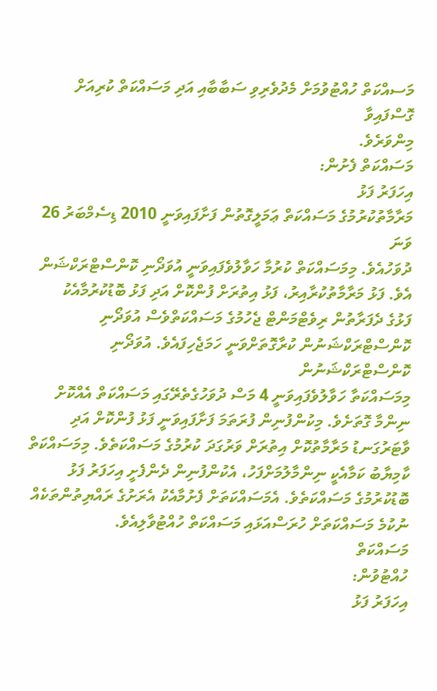މަސއްކަތް ހުއްޓުވުމަށް މެދުވެރިވި ސަބާބާއި އަދި މަސައްކަތް ކުރިއަށް ގޮސްފައިވާ
މިންވަރެވެ.
މަސައްކަތް ފެށުން:
އިހަފަރު ފަޅު
މަރާމާތުކުރުމުގެ މަސައްކަތް ޢަމަލީގޮތުން ފަށާފައިވަނީ 2010 ޑިސެމްބަރު 26 ވަނަ
ދުވަހުއެވެ. މިމަސައްކަތް ކުރުމާ ހަވާލުވެފައިވަނީ އުވަދޯނި ކޮންސްޓްރަކްޝަން
އެވެ. ފަޅު މަރާމާތުކުރާއިރު، ފަޅު އިތުރަށް ފުންކޮށް އަދި ފަޅު ބޮޑުކުރުމާއެކު
ފަޅުގެ ދެފަރާތުން ރިވެޓްމަންޓް ޖެހުމުގެ މަސައްކަތްވެސް އުވަދޯނި
ކޮންސްޓްރަކްޝަނުން ކުރާގޮތަށްވަނީ ހަމަޖެހިފައެވެ. އުވަދޯނި ކޮންސްޓްރަކްޝަނުން
މިމަސައްކަތާ ހަވާލުވެފައިވަނީ 4 މަސް ދުވަހުގެތެރޭގައި މަސައްކަތް އެއްކޮށް
ނިންމާ ގޮތަށެވެ. މިކުންފުނިން ފުރަތަމަ ފަށާފައިވަނީ ފަޅު ފުންކޮށް އަދި
ވާޓަރުގަނޑު މަރާމާތުކޮށް އިތުރަށް ވަރުގަދަ ކުރުމުގެ މަސައްކަތެވެ. މިމަސައްކަތް
ކާމިޔާބު ކަމާއެކީ ނިންމާލުމަށްފަހު، އެކުންފުނިން ދެންފެށީ އިހަފަރު ފަޅު
ބޮޑުކުރުމުގެ މަސައްކަތެވެ. އެމަސައްކަތަށް ފެށުމާއެކު އެރަށުގެ ރައްޔިތުންތަކެއް
ނުކުމެ މަސައްކަތަށް ހުރަސްއަޅައި މަސައްކަތް ހުއްޓުވާލިއެވެ.
މަސައްކަތް
ހުއްޓުވުން:
އިހަފަރު ފަޅު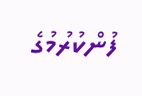ފުންކުރުމުގެ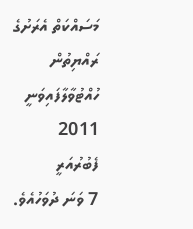މަސައްކަތް އެރަށުގެ ރައްޔިތުން ހުއްޓުވާލާފައިވަނީ 2011 ފެބުރުއަރީ
7 ވަނަ ދުވަހުއެވެ.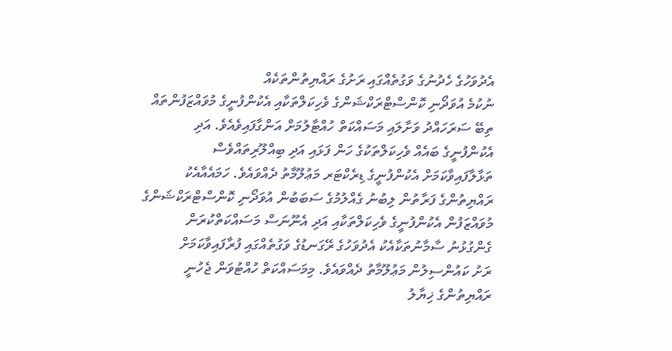އެދުވަހުގެ ހެދުނުގެ ވަގުތެއްގައި ރަށުގެ ރައްޔިތުންތަކެއް
ނުކުމެ އުވަދޯނި ކޮންސްޓްރަކްޝަންގެ ވެހިކަލްތަކާއި އެކުންފުނީގެ މުވައްޒަފުންތައް
ތިބޭ ސަރަހައްދު ވަށާލައި މަސައްކަތް ހުއްޓާލުމަށް އަންގާފައިވެއެވެ. އަދި
އެކުންފުނީގެ ބައެއް ވެހިކަލްތަކުގެ ހަން ފަޅައި އަދި ބިއްލޫރިތައްވެސް
ތަޅާލާފައިވާކަމަށް އެކުންފުނީގެ ޑިރެކްޓަރ މަޢުލޫމާތު ދެއްވައެވެ. ހަމައެއާއެކު
ރައްޔިތުންގެ ފަރާތުން ލިބުނު ގެއްލުމުގެ ސަބަބުން އުވަދޯނި ކޮންސްޓްރަކްޝަންގެ
މުވައްޒަފުން އެކުންފުނީގެ ވެހިކަލްތަކާއި އަދި އެނޫނަސް މަސައްކަތްކުރަން
ގެންގުޅުނު ސާމާނުތަކާއެކު އެދުވަހުގެ ރޭގަނޑުގެ ވަގުތެއްގައި ފުރާފައިވާކަމަށް
ރަށު ކައުންސިލުން މަޢުލޫމާތު ދެއްވައެވެ. މިމަސައްކަތް ހުއްޓުވަން ޖެހުނީ
ރައްޔިތުންގެ ޚިޔާލު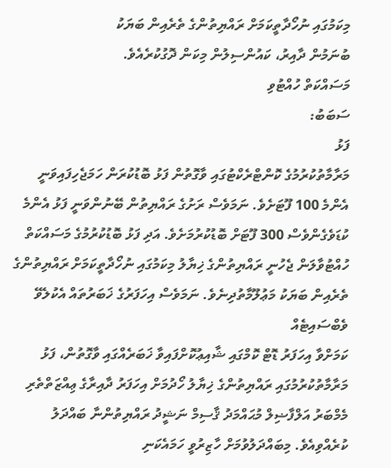މިކަމުގައި ނުހޯދާތީކަމަށް ރައްޔިތުންގެ ތެރެއިން ބަޔަކު
ބުނަމުން ދާއިރު، ކައުންސިލުން މިކަން ދޮގުކުރެއެވެ.
މަސައްކަތް ހުއްޓުވި
ސަބަބު:
ފަޅު
މަރާމާތުކުރުމުގެ ކޮންޓްރެކްޓުގައި ވާގޮތުން ފަޅު ބޮޑުކުރަން ހަމަޖެހިފައިވަނީ
އެންމެ 100 ފޫޓަށެވެ. ނަމަވެސް ރަށުގެ ރައްޔިތުން ބޭނުންވަނީ ފަޅު އެންމެ
ކުޑަވެގެންވެސް 300 ފޫޓަށް ބޮޑުކުރުމަށެވެ. އަދި ފަޅު ބޮޑުކުރުމުގެ މަސައްކަތް
ހުއްޓުވާލަން ޖެހުނީ ރައްޔިތުންގެ ޚިޔާލު މިކަމުގައި ނުހޯދާތީކަމަށް ރައްޔިތުންގެ
ތެރެއިން ބަޔަކު މަޢުލޫމާތުދިނެވެ. ނަމަވެސް އިހަފަރުގެ ޚަބަރުތައް އެކުލެވޭ ވެބްސައިޓެއް
ކަމަށްވާ އިހަފަރު ޑޮޓް ކޮމްގައި ޝާއިޢުކޮށްފައިވާ ޚަބަރެއްގައި ވާގޮތުން، ފަޅު
މަރާމާތުކުރުމުގައި ރައްޔިތުންގެ ޚިޔާލު ހޯދުމަށް އިހަފަރު ދާއިރާގެ ޢިއްޒަތްތެރި
މެމްބަރު އަލްފާޟިލް މުޙައްމަދު ޤާސިމް ނަޝީދު ރައްޔިތުންނާ ބައްދަލު
ކުރެއްވިއެވެ. މިބައްދަލުވުމަށް ހާޒިރުވީ ހަމައެކަނި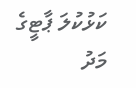ކަޅުކުލަ ޕާޓީގެ މަދު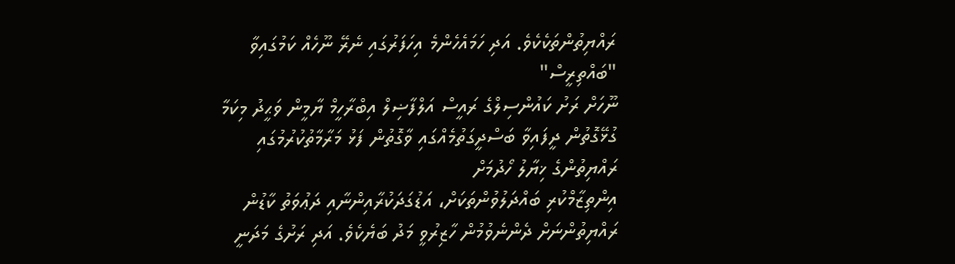ރައްޔިތުންތަކެކެވެ. އަދި ހަމައެހެންމެ އިހަފަރުގައި ނެރޭ ނޫހެއް ކަމުގައިވާ "ބައްތިރީސް"
ނޫހަށް ރަށު ކައުންސިލްގެ ރައީސް އަލްފާޟިލް އިބްރާހީމް ޔާމީން ވަޙީދު މިކަމާ
ގުޅޭގޮތުން ދީފައިވާ ބަސްދީގަތުމެއްގައި ވާގޮތުން ފަޅު މަރާމާތުކުރުމުގައި
ރައްޔިތުންގެ ޚިޔާލު ހޯދުމަށް
އިންތިޒާމްކުރި ބައްދަލުވުންތަކަށް، އަޑުގަދަކުރާއިންނާއި ދަޢުވަތު ކާޑުން
ރައްޔިތުންނަށް ދެންނެވުމުން ހާޒިރުވީ މަދު ބަޔެކެވެ. އަދި ރަށުގެ މަދަނީ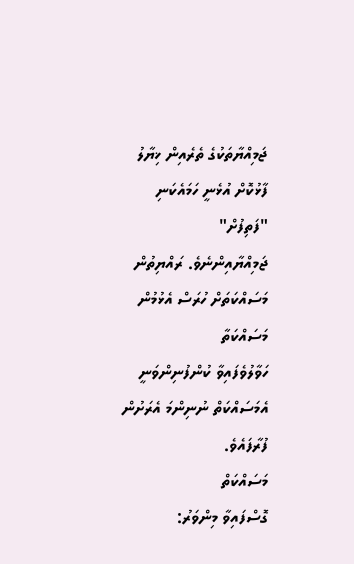ޖަމިއްޔާތަކުގެ ތެރެއިން ޚިޔާލު ފާޅުކޮށް އުޅެނީ ހަމައެކަނި "ފަތިފުށް"
ޖަމިއްޔާއިންނެވެ. ރައްޔިތުން މަސައްކަތަށް ހުރަސް އެޅުމުން މަސައްކަތާ
ހަވާލުވެފައިވާ ކުންފުނިންވަނީ އެމަސައްކަތް ނުނިންމަ އެރަށުން ފުރާފައެވެ.
މަސައްކަތް
ގޮސްފައިވާ މިންވަރު: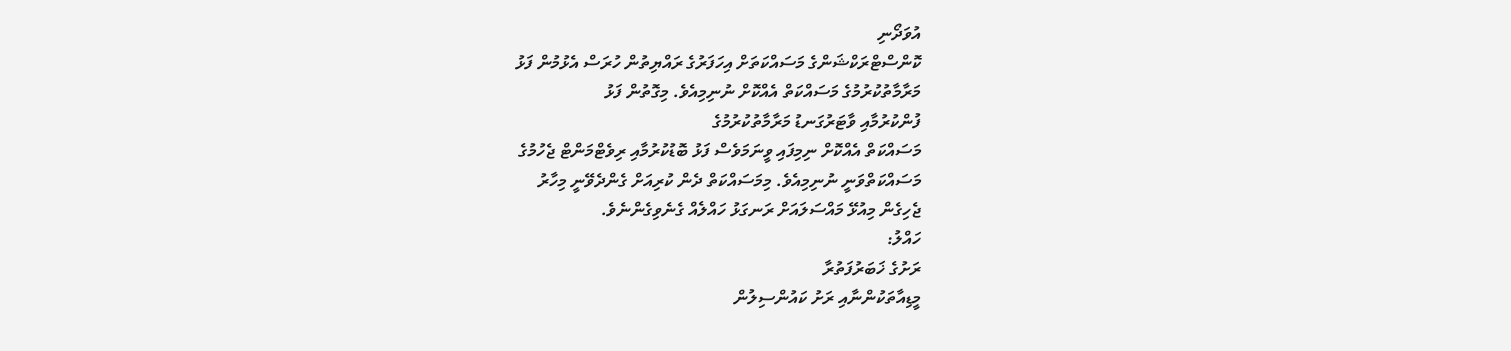އުވަދޯނި
ކޮންސްޓްރަކްޝަންގެ މަސައްކަތަށް އިހަފަރުގެ ރައްޔިތުން ހުރަސް އެޅުމުން ފަޅު
މަރާމާތުކުރުމުގެ މަސައްކަތް އެއްކޮށް ނުނިމިއެވެ. މިގޮތުން ފަޅު
ފުންކުރުމާއި ވާޓަރުގަނޑު މަރާމާތުކުރުމުގެ
މަސައްކަތް އެއްކޮށް ނިމިފައި ވީނަމަވެސް ފަޅު ބޮޑުކުރުމާއި ރިވެޓްމަންޓް ޖެހުމުގެ
މަސައްކަތްވަނީ ނުނިމިއެވެ. މިމަސައްކަތް ދެން ކުރިއަށް ގެންދެވޭނީ މިހާރު
ޖެހިގެން މިއުޅޭ މައްސަލައަށް ރަނގަޅު ހައްލެއް ގެނެވިގެންނެވެ.
ހައްލު:
ރަށުގެ ޚަބަރުފަތުރާ
މީޑިއާތަކުންނާއި ރަށު ކައުންސިލުން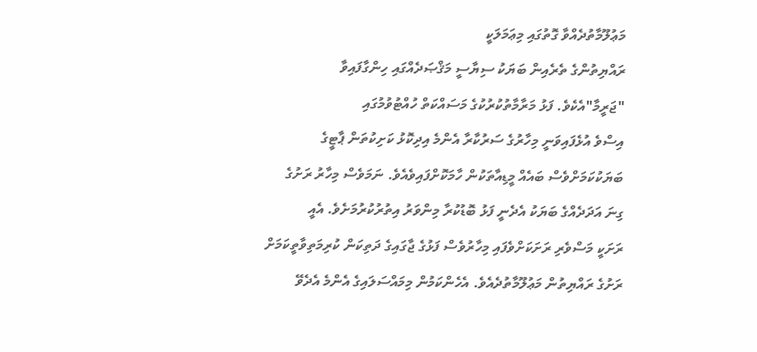މަޢުލޫމާތުދެއްވާ ގޮތުގައި މިޢަމަލަކީ
ރައްޔިތުންގެ ތެރެއިން ބަޔަކު ސިޔާސީ މަޤްޞަދެއްގައި ހިންގާފައިވާ
"ޖަރީމާ"އެކެވެ. ފަޅު މަރާމާތުކުރުކުގެ މަސައްކަތް ހުއްޓުވުމުގައި
އިސްވެ އުޅެފައިވަނީ މިހާރުގެ ސަރުކާރާ އެންމެ އިދިކޮޅު ކަށިކުތަން ޕާޓީގެ
ބަޔަކުކަމަށްވެސް ބައެއް މީޑިއާތަކުން ހާމަކޮށްފައިވެއެވެ. ނަމަވެސް މިހާރު ރަށުގެ
ގިނަ އަދަދެއްގެ ބަޔަކު އެދެނީ ފަޅު ބޮޑުކުރާ މިންވަރު އިތުރުކުރުމަށެވެ. އެއީ
ރަށަކީ މަސްވެރި ރަށަކަށްވެފައި މިހާރުވެސް ފަޅުގެ ޖާގައިގެ ދަތިކަން ކުރިމަތިވާތީކަމަށް
ރަށުގެ ރައްޔިތުން މަޢުލޫމާތުދެއެވެ. އެހެންކަމުން މިމައްސަލައިގެ އެންމެ އެދެވޭ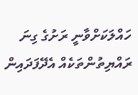ހައްލަކަށްވާނީ ރަށުގެ ގިނަ ރައްޔިތުންތަކެއް އެދޭފަދައިން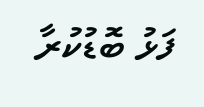ފަޅު ބޮޑުކުރާ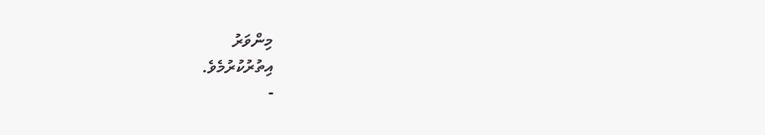މިންވަރު
އިތުރުކުރުމެވެ.
-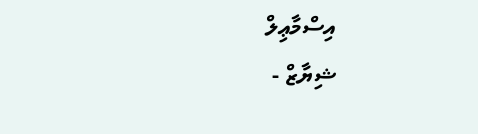އިސްމާޢިލް
ޝިޔާޒް -